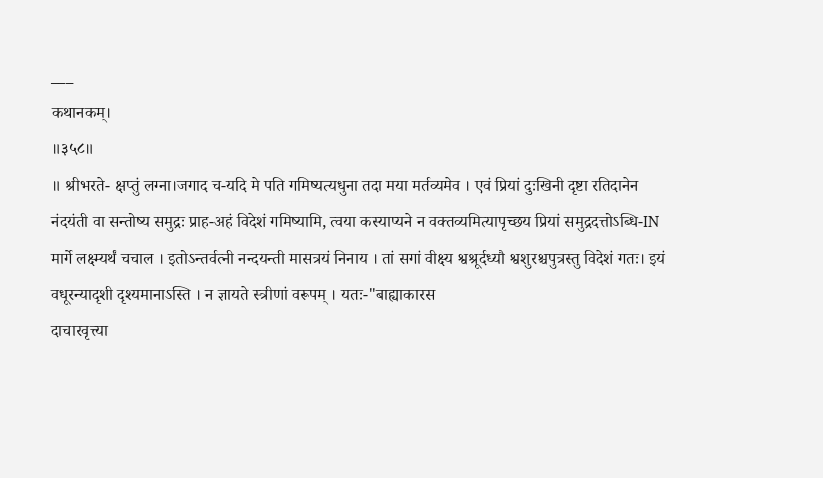___
कथानकम्।
॥३५८॥
॥ श्रीभरते- क्षप्तुं लग्ना।जगाद च-यदि मे पति गमिष्यत्यधुना तदा मया मर्तव्यमेव । एवं प्रियां दुःखिनी दृष्टा रतिदानेन नंदयंती वा सन्तोष्य समुद्रः प्राह-अहं विदेशं गमिष्यामि, त्वया कस्याप्यने न वक्तव्यमित्यापृच्छय प्रियां समुद्रदत्तोऽब्धि-IN
मार्गे लक्ष्म्यर्थं चचाल । इतोऽन्तर्वत्नी नन्दयन्ती मासत्रयं निनाय । तां सगां वीक्ष्य श्वश्रूर्दध्यौ श्वशुरश्चपुत्रस्तु विदेशं गतः। इयं वधूरन्यादृशी दृश्यमानाऽस्ति । न ज्ञायते स्त्रीणां वरूपम् । यतः-"बाह्याकारस
दाचारवृत्त्या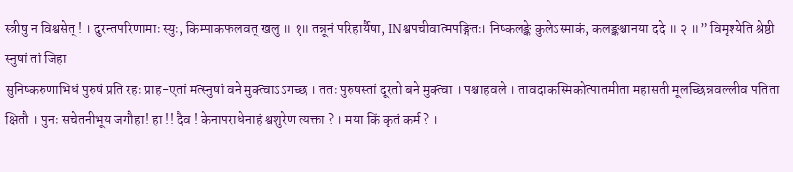स्त्रीषु न विश्वसेत् ! । दुरन्तपरिणामाः स्युः, किम्पाकफलवत् खलु ॥ १॥ तन्नूनं परिहार्यैषा, INश्वपचीवात्मपङ्गितः। निष्कलङ्के कुलेऽस्माकं, कलङ्कश्चानया ददे ॥ २ ॥” विमृश्येति श्रेष्ठी स्नुषां तां जिहा
सुनिष्करुणाभिधं पुरुषं प्रति रहः प्राह-एतां मत्स्नुषां वने मुक्त्वाऽऽगच्छ । ततः पुरुषस्तां दूरतो बने मुक्त्वा । पश्चाहवले । तावदाकस्मिकोत्पातमीता महासती मूलच्छिन्नवल्लीव पतिता क्षितौ । पुनः सचेतनीभूय जगौहा! हा !! दैव ! केनापराधेनाहं श्वशुरेण त्यक्ता ? । मया किं कृतं कर्म ? ।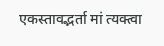एकस्तावद्भर्ता मां त्यक्त्वा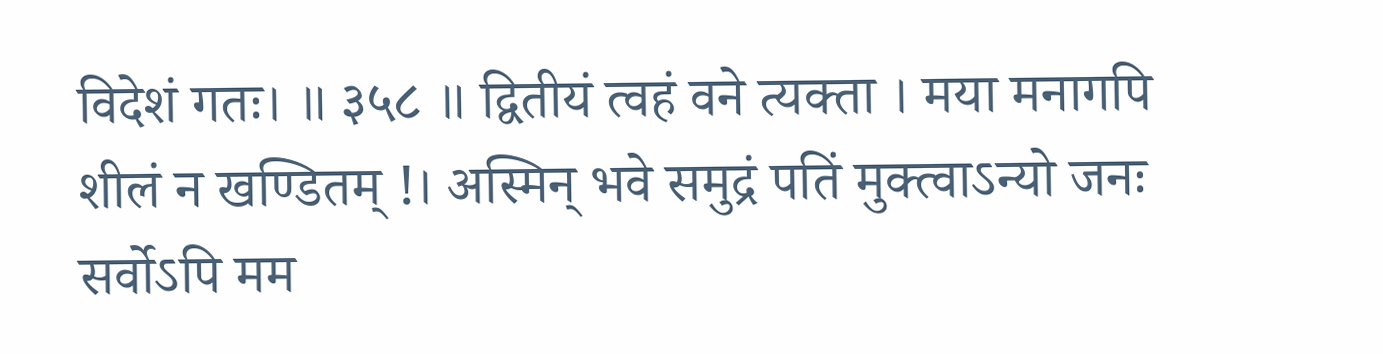विदेशं गतः। ॥ ३५८ ॥ द्वितीयं त्वहं वने त्यक्ता । मया मनागपि शीलं न खण्डितम् !। अस्मिन् भवे समुद्रं पतिं मुक्त्वाऽन्यो जनः सर्वोऽपि मम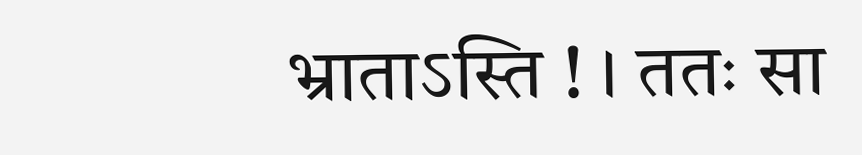भ्राताऽस्ति ! । ततः सा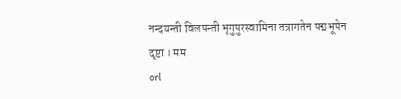नन्दयन्ती विलपन्ती भृगुपुरस्वामिना तत्रागतेन पद्मभूपेन दृष्टा । मम
orl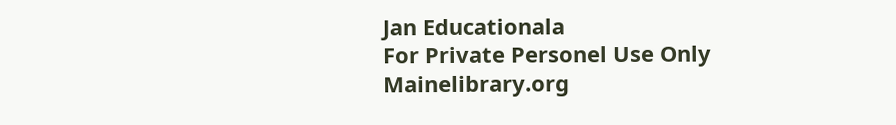Jan Educationala
For Private Personel Use Only
Mainelibrary.org